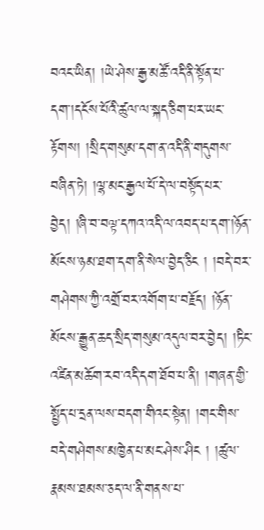བའང་ཡིན། །ཡེ་ཤེས་རྒྱ་མཚོ་འདི་ནི་སྟོན་པ་དག་།དངོས་པོའི་ཚུལ་ལ་སྐད་ཅིག་པར་ཡང་རྟོགས། །སྲིད་གསུམ་དག་ན་འདི་ནི་གདུགས་བཞིན་ཏེ། །ལྷ་མང་རྒྱལ་པོ་དེ་ལ་བསྟོད་པར་བྱེད། །ཞི་བ་བལྟ་དཀའ་འདི་ལ་འབད་པ་དག་།ཉོན་མོངས་ཉམ་ཐག་དག་ནི་སེལ་བྱེད་ཅིང ། །བདེ་བར་གཤེགས་ཀྱི་འགྲོ་བར་འགོག་པ་བརྗོད། །ཉོན་མོངས་རྒྱུན་ཆད་སྲིད་གསུམ་འདུལ་བར་བྱེད། །ཏིང་འཛིན་མཆོག་རབ་འདི་དག་ཐོབ་པ་ནི། །གཞན་གྱི་སྤྱོད་པ་དྲན་ལས་བདག་གིའང་སྟེན། །གང་གིས་བདེ་གཤེགས་མཁྱེན་པ་མང་ཤེས་ཤིང ། །ཚུལ་རྣམས་ཐམས་ཅད་ལ་ནི་གནས་པ་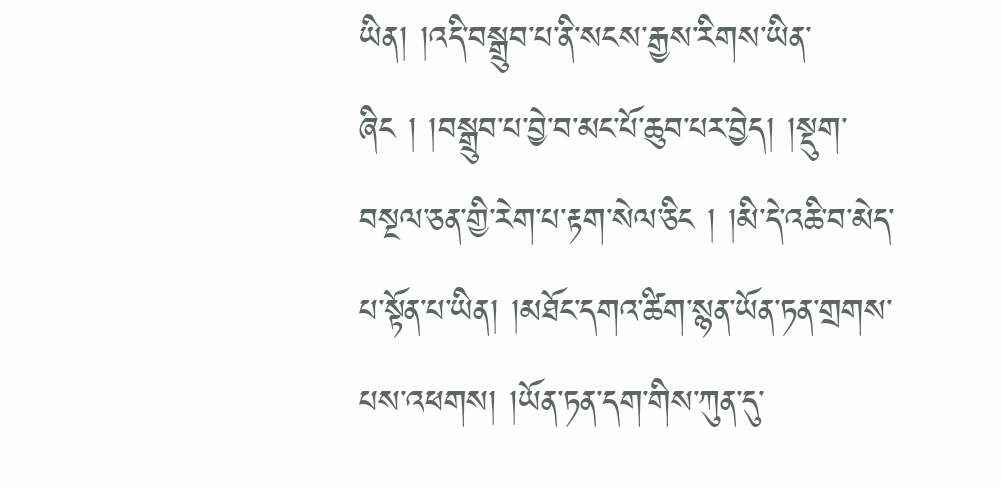ཡིན། །འདི་བསྒྲུབ་པ་ནི་སངས་རྒྱས་རིགས་ཡིན་ཞིང ། །བསྒྲུབ་པ་བྱེ་བ་མང་པོ་ཆུབ་པར་བྱེད། །སྡུག་བསྔལ་ཅན་གྱི་རེག་པ་རྟག་སེལ་ཅིང ། །མི་དེ་འཆི་བ་མེད་པ་སྟོན་པ་ཡིན། །མཐོང་དགའ་ཚིག་སྙན་ཡོན་ཏན་གྲགས་པས་འཕགས། །ཡོན་ཏན་དག་གིས་ཀུན་དུ་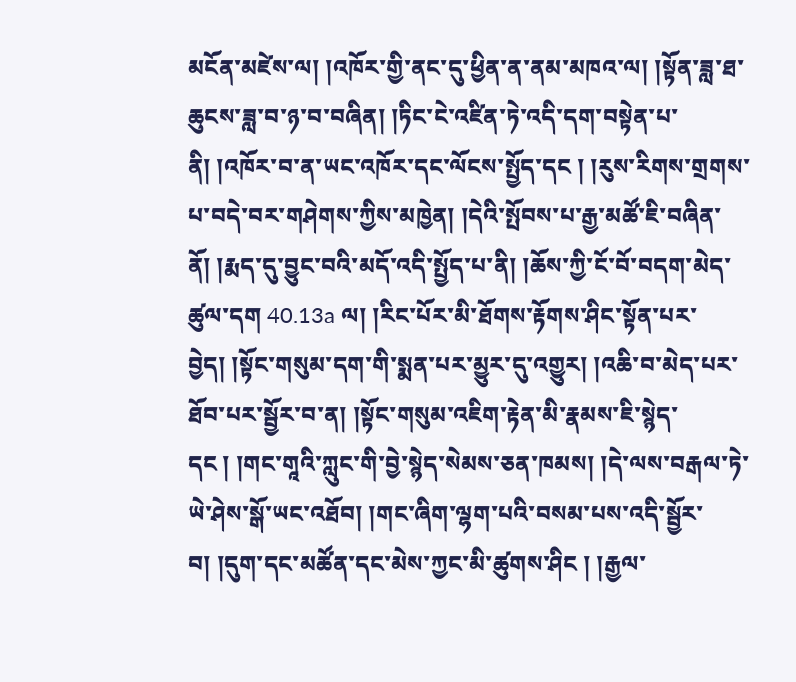མངོན་མཛེས་ལ། །འཁོར་གྱི་ནང་དུ་ཕྱིན་ན་ནམ་མཁའ་ལ། །སྟོན་ཟླ་ཐ་ཆུངས་ཟླ་བ་ཉ་བ་བཞིན། །ཏིང་ངེ་འཛིན་ཏེ་འདི་དག་བསྟེན་པ་ནི། །འཁོར་བ་ན་ཡང་འཁོར་དང་ལོངས་སྤྱོད་དང ། །རུས་རིགས་གྲགས་པ་བདེ་བར་གཤེགས་ཀྱིས་མཁྱེན། །དེའི་སྤོབས་པ་རྒྱ་མཚོ་ཇི་བཞིན་ནོ། །རྨད་དུ་བྱུང་བའི་མདོ་འདི་སྤྱོད་པ་ནི། །ཆོས་ཀྱི་ངོ་བོ་བདག་མེད་ཚུལ་དག 40.13a ལ། །རིང་པོར་མི་ཐོགས་རྟོགས་ཤིང་སྟོན་པར་བྱེད། །སྟོང་གསུམ་དག་གི་སྨན་པར་མྱུར་དུ་འགྱུར། །འཆི་བ་མེད་པར་ཐོབ་པར་སྦྱོར་བ་ན། །སྟོང་གསུམ་འཇིག་རྟེན་མི་རྣམས་ཇི་སྙེད་དང ། །གང་གཱའི་ཀླུང་གི་བྱེ་སྙེད་སེམས་ཅན་ཁམས། །དེ་ལས་བརྒལ་ཏེ་ཡེ་ཤེས་སྒོ་ཡང་འཐོབ། །གང་ཞིག་ལྷག་པའི་བསམ་པས་འདི་སྦྱོར་བ། །དུག་དང་མཚོན་དང་མེས་ཀྱང་མི་ཚུགས་ཤིང ། །རྒྱལ་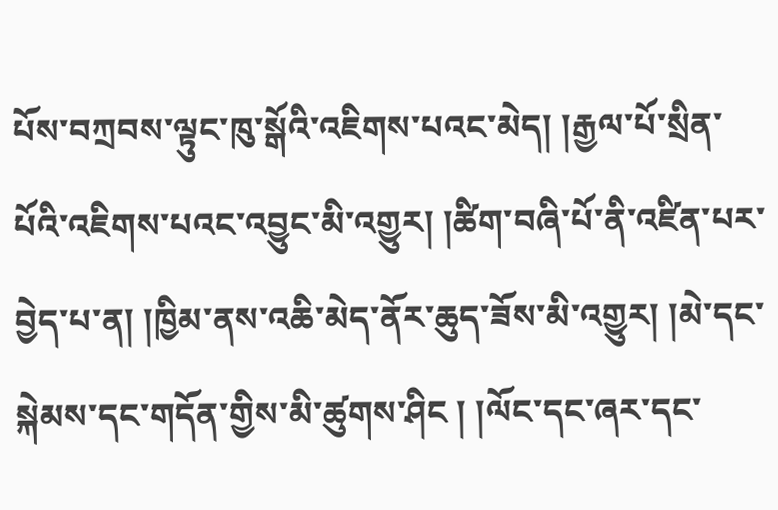པོས་བཀྲབས་ལྟུང་ཁུ་སྒོའི་འཇིགས་པའང་མེད། །རྒྱལ་པོ་སྲིན་པོའི་འཇིགས་པའང་འབྱུང་མི་འགྱུར། །ཚིག་བཞི་པོ་ནི་འཛིན་པར་བྱེད་པ་ན། །ཁྱིམ་ནས་འཆི་མེད་ནོར་ཆུད་ཟོས་མི་འགྱུར། །མེ་དང་སྐེམས་དང་གདོན་གྱིས་མི་ཚུགས་ཤིང ། །ལོང་དང་ཞར་དང་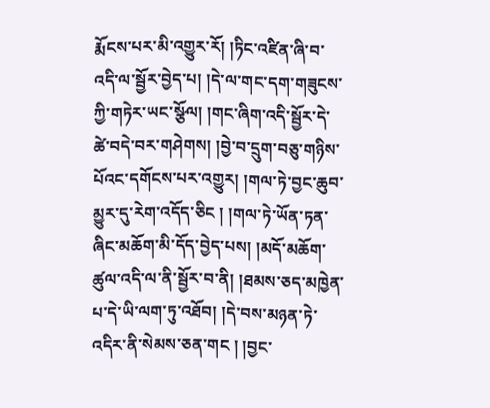རྨོངས་པར་མི་འགྱུར་རོ། །ཏིང་འཛིན་ཞི་བ་འདི་ལ་སྦྱོར་བྱེད་པ། །དེ་ལ་གང་དག་གཟུངས་ཀྱི་གཏེར་ཡང་སྩོལ། །གང་ཞིག་འདི་སྦྱོར་དེ་ཚེ་བདེ་བར་གཤེགས། །བྱེ་བ་དྲུག་བཅུ་གཉིས་པོའང་དགོངས་པར་འགྱུར། །གལ་ཏེ་བྱང་ཆུབ་མྱུར་དུ་རེག་འདོད་ཅིང ། །གལ་ཏེ་ཡོན་ཏན་ཞིང་མཆོག་མི་དོད་བྱེད་པས། །མདོ་མཆོག་ཚུལ་འདི་ལ་ནི་སྦྱོར་བ་ནི། །ཐམས་ཅད་མཁྱེན་པ་དེ་ཡི་ལག་ཏུ་འཐོབ། །དེ་བས་མཉན་ཏེ་འདིར་ནི་སེམས་ཅན་གང ། །བྱང་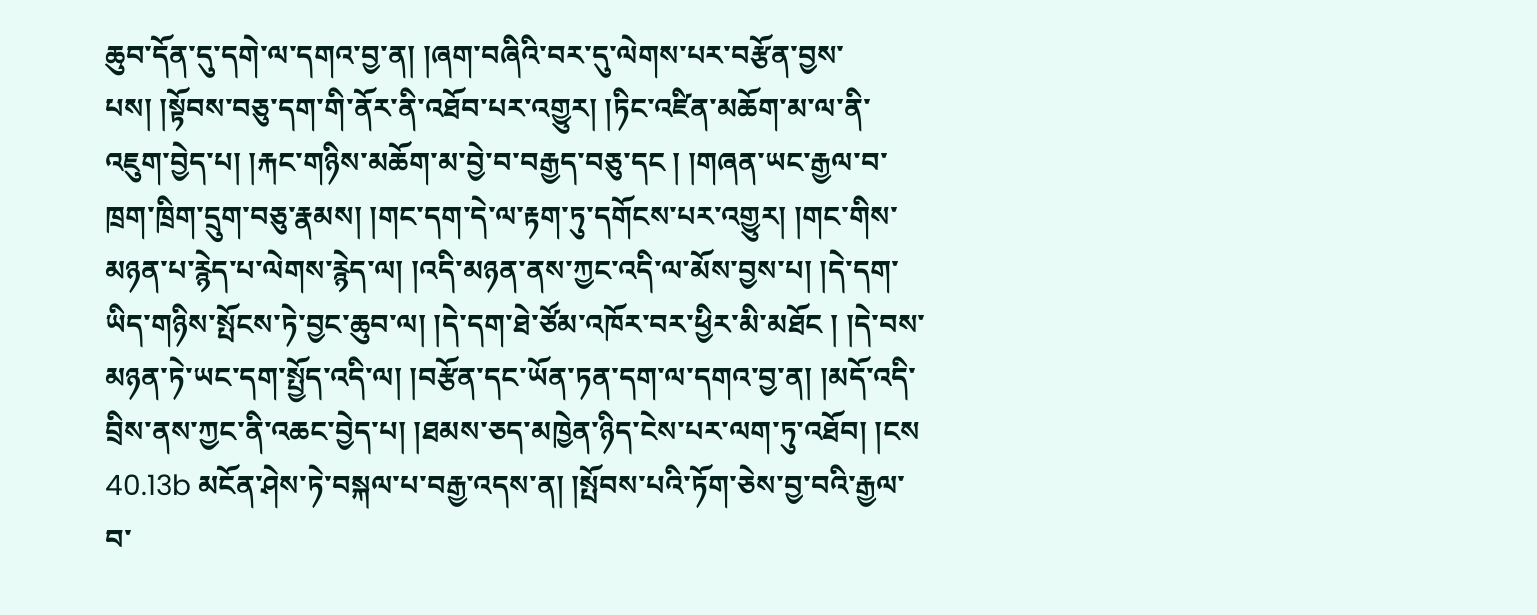ཆུབ་དོན་དུ་དགེ་ལ་དགའ་བྱ་ན། །ཞག་བཞིའི་བར་དུ་ལེགས་པར་བརྩོན་བྱས་པས། །སྟོབས་བཅུ་དག་གི་ནོར་ནི་འཐོབ་པར་འགྱུར། །ཏིང་འཛིན་མཆོག་མ་ལ་ནི་འཇུག་བྱེད་པ། །རྐང་གཉིས་མཆོག་མ་བྱེ་བ་བརྒྱད་བཅུ་དང ། །གཞན་ཡང་རྒྱལ་བ་ཁྲག་ཁྲིག་དྲུག་བཅུ་རྣམས། །གང་དག་དེ་ལ་རྟག་ཏུ་དགོངས་པར་འགྱུར། །གང་གིས་མཉན་པ་རྙེད་པ་ལེགས་རྙེད་ལ། །འདི་མཉན་ནས་ཀྱང་འདི་ལ་མོས་བྱས་པ། །དེ་དག་ཡིད་གཉིས་སྤོངས་ཏེ་བྱང་ཆུབ་ལ། །དེ་དག་ཐེ་ཙོམ་འཁོར་བར་ཕྱིར་མི་མཐོང ། །དེ་བས་མཉན་ཏེ་ཡང་དག་སྤྱོད་འདི་ལ། །བརྩོན་དང་ཡོན་ཏན་དག་ལ་དགའ་བྱ་ན། །མདོ་འདི་བྲིས་ནས་ཀྱང་ནི་འཆང་བྱེད་པ། །ཐམས་ཅད་མཁྱེན་ཉིད་ངེས་པར་ལག་ཏུ་འཐོབ། །ངས 40.13b མངོན་ཤེས་ཏེ་བསྐལ་པ་བརྒྱ་འདས་ན། །སྤོབས་པའི་ཏོག་ཅེས་བྱ་བའི་རྒྱལ་བ་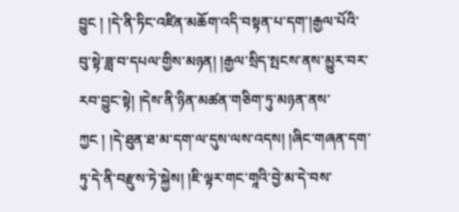བྱུང ། །དེ་ནི་ཏིང་འཛིན་མཆོག་འདི་བསྟན་པ་དག་།རྒྱལ་པོའི་བུ་སྟེ་ཟླ་བ་དཔལ་གྱིས་མཉན། །རྒྱལ་སྲིད་སྤངས་ནས་མྱུར་བར་རབ་བྱུང་སྟེ། །དེས་ནི་ཉིན་མཚན་གཅིག་ཏུ་མཉན་ནས་ཀྱང ། །དེ་ཐུན་ཐ་མ་དག་ལ་དུས་ལས་འདས། །ཞིང་གཞན་དག་ཏུ་དེ་ནི་བརྫུས་ཏེ་སྐྱེས། །ཇི་ལྟར་གང་གཱའི་བྱེ་མ་དེ་བས་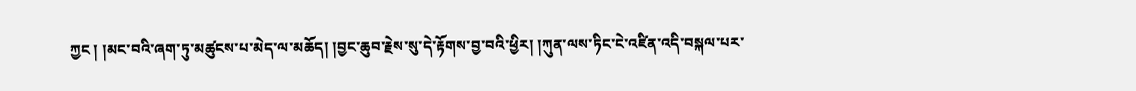ཀྱང ། །མང་བའི་ཞག་ཏུ་མཚུངས་པ་མེད་ལ་མཆོད། །བྱང་ཆུབ་རྗེས་སུ་དེ་རྟོགས་བྱ་བའི་ཕྱིར། །ཀུན་ལས་ཏིང་ངེ་འཛིན་འདི་བསྐལ་པར་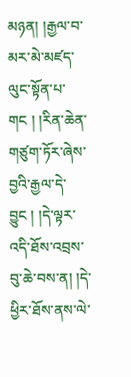མཉན། །རྒྱལ་བ་མར་མེ་མཛད་ལུང་སྟོན་པ་གང ། །རིན་ཆེན་གཙུག་ཏོར་ཞེས་བྱའི་རྒྱལ་དེ་བྱུང ། །དེ་ལྟར་འདི་ཐོས་འབྲས་བུ་ཆེ་བས་ན། །དེ་ཕྱིར་ཐོས་ནས་ལེ་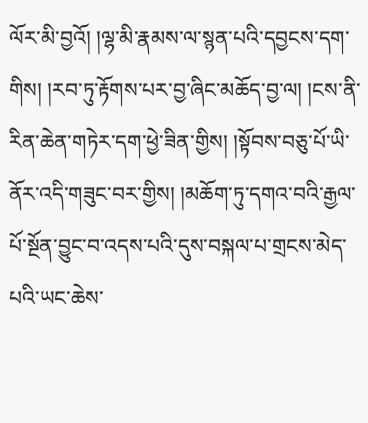ལོར་མི་བྱའོ། །ལྷ་མི་རྣམས་ལ་སྙན་པའི་དབྱངས་དག་གིས། །རབ་ཏུ་རྟོགས་པར་བྱ་ཞིང་མཆོད་བྱ་ལ། །ངས་ནི་རིན་ཆེན་གཏེར་དག་ཕྱེ་ཟིན་གྱིས། །སྟོབས་བཅུ་པོ་ཡི་ནོར་འདི་གཟུང་བར་གྱིས། །མཆོག་ཏུ་དགའ་བའི་རྒྱལ་པོ་སྔོན་བྱུང་བ་འདས་པའི་དུས་བསྐལ་པ་གྲངས་མེད་པའི་ཡང་ཆེས་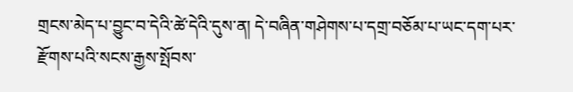གྲངས་མེད་པ་བྱུང་བ་དེའི་ཚེ་དེའི་དུས་ན། དེ་བཞིན་གཤེགས་པ་དགྲ་བཅོམ་པ་ཡང་དག་པར་རྫོགས་པའི་སངས་རྒྱས་སྤོབས་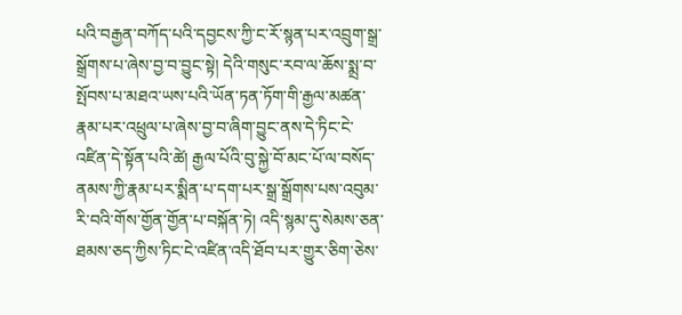པའི་བརྒྱན་བཀོད་པའི་དབྱངས་ཀྱི་ང་རོ་སྙན་པར་འབྲུག་སྒྲ་སྒྲོགས་པ་ཞེས་བྱ་བ་བྱུང་སྟེ། དེའི་གསུང་རབ་ལ་ཆོས་སྨྲ་བ་སྤོབས་པ་མཐའ་ཡས་པའི་ཡོན་ཏན་ཏོག་གི་རྒྱལ་མཚན་རྣམ་པར་འཕྲུལ་པ་ཞེས་བྱ་བ་ཞིག་བྱུང་ནས་དེ་ཏིང་ངེ་འཛིན་དེ་སྟོན་པའི་ཚེ། རྒྱལ་པོའི་བུ་སྐྱེ་བོ་མང་པོ་ལ་བསོད་ནམས་ཀྱི་རྣམ་པར་སྨིན་པ་དག་པར་སྒྲ་སྒྲོགས་པས་འབུམ་རི་བའི་གོས་གྱོན་གྱོན་པ་བསྐོན་ཏེ། འདི་སྙམ་དུ་སེམས་ཅན་ཐམས་ཅད་ཀྱིས་ཏིང་ངེ་འཛིན་འདི་ཐོབ་པར་གྱུར་ཅིག་ཅེས་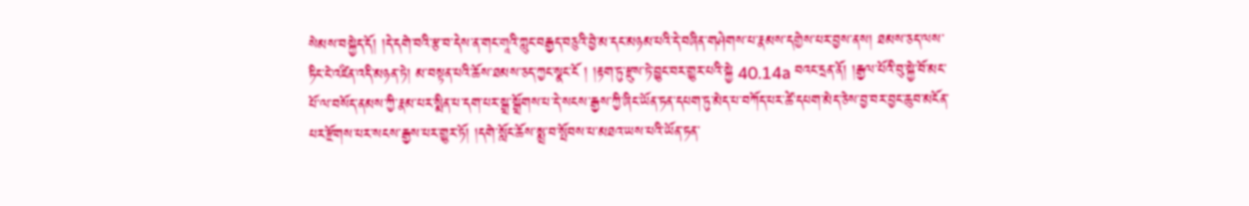སེམས་བསྐྱེད་དོ། །དེ་དགེ་བའི་རྩ་བ་དེས་ན་གང་གཱའི་ཀླུང་བརྒྱད་བཅུའི་བྱེ་མ་དང་མཉམ་པའི་དེ་བཞིན་གཤེགས་པ་རྣམས་དགྱེས་པར་བྱས་ནས། ཐམས་ཅད་ལས་ཏིང་ངེ་འཛིན་འདི་མཉན་ཏེ། མ་བསྟན་པའི་ཆོས་ཐམས་ཅད་ཀྱང་སྣང་ངོ ། །རྟག་ཏུ་རྫུས་ཏེ་བྱུང་བར་གྱུར་པའི་སྐྱེ 40.14a བའང་དྲན་ནོ། །རྒྱལ་པོའི་བུ་སྐྱེ་བོ་མང་པོ་ལ་བསོད་ནམས་ཀྱི་རྣམ་པར་སྨིན་པ་དག་པར་སྒྲ་སྒྲོགས་པ་དེ་སངས་རྒྱས་ཀྱི་ཞིང་ཡོན་ཏན་དཔག་ཏུ་མེད་པ་བཀོད་པར་ཚེ་དཔག་མེད་ཅེས་བྱ་བར་བྱང་ཆུབ་མངོན་པར་རྫོགས་པར་སངས་རྒྱས་པར་གྱུར་ཏོ། །དགེ་སློང་ཆོས་སྨྲ་བ་སྤོབས་པ་མཐའ་ཡས་པའི་ཡོན་ཏན་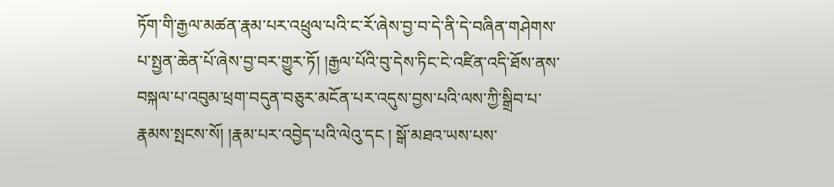ཏོག་གི་རྒྱལ་མཚན་རྣམ་པར་འཕྲུལ་པའི་ང་རོ་ཞེས་བྱ་བ་དེ་ནི་དེ་བཞིན་གཤེགས་པ་སྤྱན་ཆེན་པོ་ཞེས་བྱ་བར་གྱུར་ཏོ། །རྒྱལ་པོའི་བུ་དེས་ཏིང་ངེ་འཛིན་འདི་ཐོས་ནས་བསྐལ་པ་འབུམ་ཕྲག་བདུན་བཅུར་མངོན་པར་འདུས་བྱས་པའི་ལས་ཀྱི་སྒྲིབ་པ་རྣམས་སྤངས་སོ། །རྣམ་པར་འབྱེད་པའི་ལེའུ་དང ། སྒོ་མཐའ་ཡས་པས་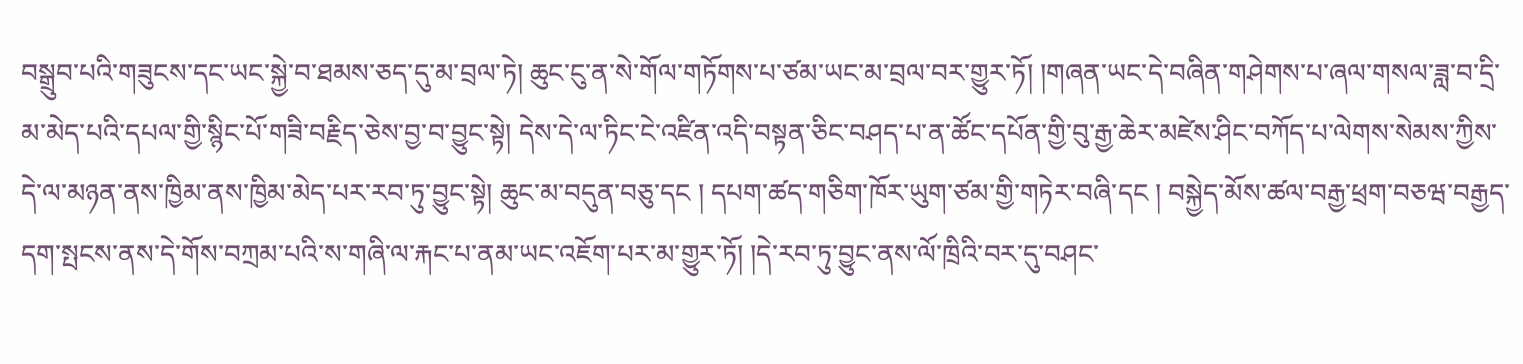བསྒྲུབ་པའི་གཟུངས་དང་ཡང་སྐྱེ་བ་ཐམས་ཅད་དུ་མ་བྲལ་ཏེ། ཆུང་ངུ་ན་སེ་གོལ་གཏོགས་པ་ཙམ་ཡང་མ་བྲལ་བར་གྱུར་ཏོ། །གཞན་ཡང་དེ་བཞིན་གཤེགས་པ་ཞལ་གསལ་ཟླ་བ་དྲི་མ་མེད་པའི་དཔལ་གྱི་སྙིང་པོ་གཟི་བརྗིད་ཅེས་བྱ་བ་བྱུང་སྟེ། དེས་དེ་ལ་ཏིང་ངེ་འཛིན་འདི་བསྟན་ཅིང་བཤད་པ་ན་ཚོང་དཔོན་གྱི་བུ་རྒྱ་ཆེར་མཛེས་ཤིང་བཀོད་པ་ལེགས་སེམས་ཀྱིས་དེ་ལ་མཉན་ནས་ཁྱིམ་ནས་ཁྱིམ་མེད་པར་རབ་ཏུ་བྱུང་སྟེ། ཆུང་མ་བདུན་བཅུ་དང ། དཔག་ཚད་གཅིག་ཁོར་ཡུག་ཙམ་གྱི་གཏེར་བཞི་དང ། བསྐྱེད་མོས་ཚལ་བརྒྱ་ཕྲག་བཅཝ་བརྒྱད་དག་སྤངས་ནས་དེ་གོས་བཀྲམ་པའི་ས་གཞི་ལ་རྐང་པ་ནམ་ཡང་འཇོག་པར་མ་གྱུར་ཏོ། །དེ་རབ་ཏུ་བྱུང་ནས་ལོ་ཁྲིའི་བར་དུ་བཤང་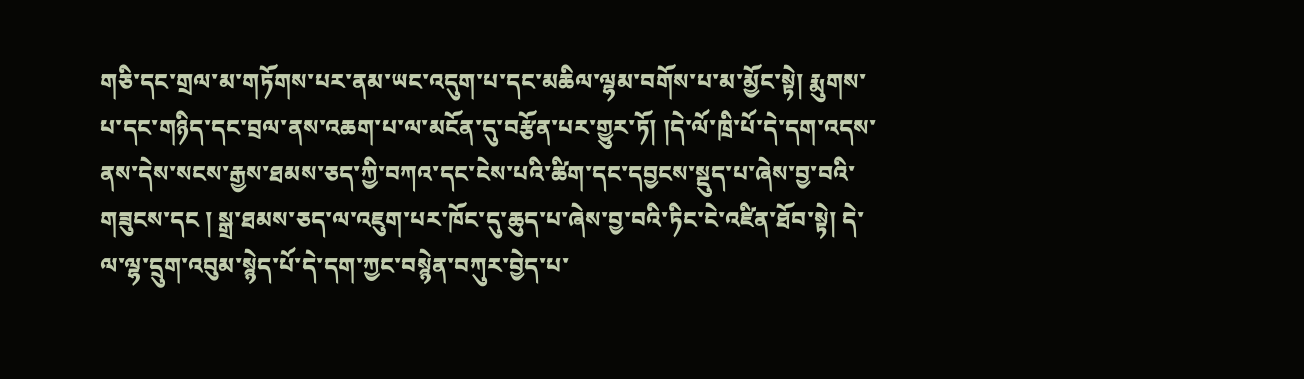གཅི་དང་གྲལ་མ་གཏོགས་པར་ནམ་ཡང་འདུག་པ་དང་མཆིལ་ལྷམ་བགོས་པ་མ་མྱོང་སྟེ། རྨུགས་པ་དང་གཉིད་དང་བྲལ་ནས་འཆག་པ་ལ་མངོན་དུ་བརྩོན་པར་གྱུར་ཏོ། །དེ་ལོ་ཁྲི་པོ་དེ་དག་འདས་ནས་དེས་སངས་རྒྱས་ཐམས་ཅད་ཀྱི་བཀའ་དང་ངེས་པའི་ཚིག་དང་དབྱངས་སྡུད་པ་ཞེས་བྱ་བའི་གཟུངས་དང ། སྒྲ་ཐམས་ཅད་ལ་འཇུག་པར་ཁོང་དུ་ཆུད་པ་ཞེས་བྱ་བའི་ཏིང་ངེ་འཛིན་ཐོབ་སྟེ། དེ་ལ་ལྷ་དྲུག་འབུམ་སྙེད་པོ་དེ་དག་ཀྱང་བསྙེན་བཀུར་བྱེད་པ་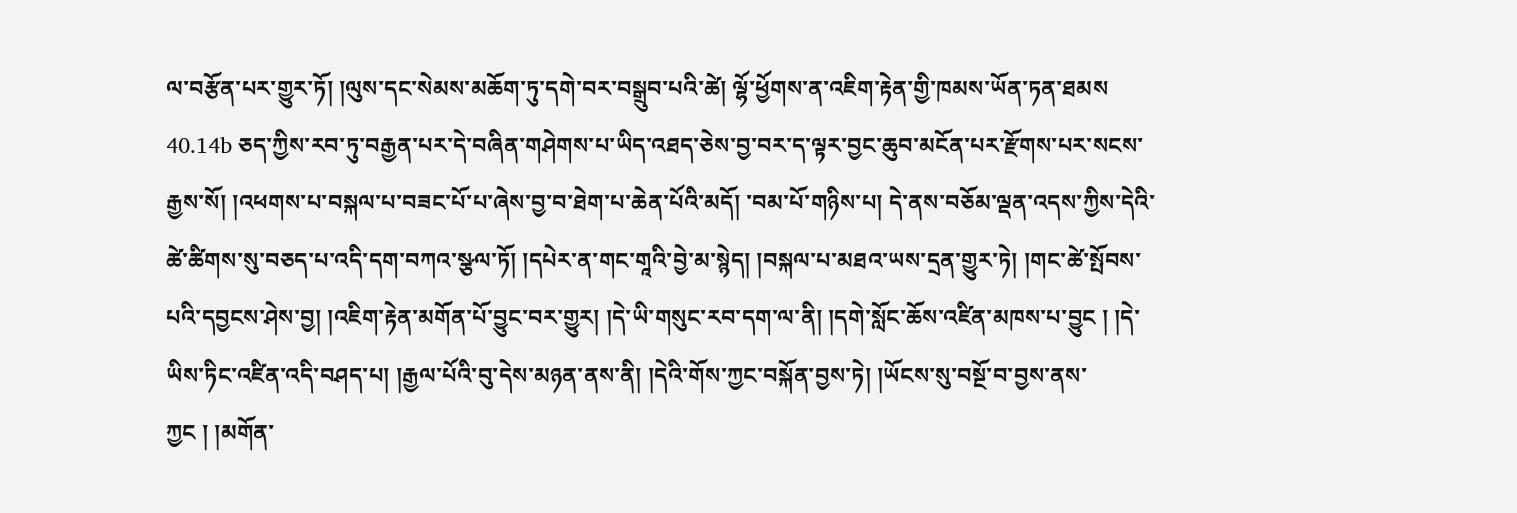ལ་བརྩོན་པར་གྱུར་ཏོ། །ལུས་དང་སེམས་མཆོག་ཏུ་དགེ་བར་བསྒྲུབ་པའི་ཚེ། ལྷོ་ཕྱོགས་ན་འཇིག་རྟེན་གྱི་ཁམས་ཡོན་ཏན་ཐམས 40.14b ཅད་ཀྱིས་རབ་ཏུ་བརྒྱན་པར་དེ་བཞིན་གཤེགས་པ་ཡིད་འཐད་ཅེས་བྱ་བར་ད་ལྟར་བྱང་ཆུབ་མངོན་པར་རྫོགས་པར་སངས་རྒྱས་སོ། །འཕགས་པ་བསྐལ་པ་བཟང་པོ་པ་ཞེས་བྱ་བ་ཐེག་པ་ཆེན་པོའི་མདོ། ་བམ་པོ་གཉིས་པ། དེ་ནས་བཅོམ་ལྡན་འདས་ཀྱིས་དེའི་ཚེ་ཚིགས་སུ་བཅད་པ་འདི་དག་བཀའ་སྩལ་ཏོ། །དཔེར་ན་གང་གཱའི་བྱེ་མ་སྙེད། །བསྐལ་པ་མཐའ་ཡས་དྲན་གྱུར་ཏེ། །གང་ཚེ་སྤོབས་པའི་དབྱངས་ཤེས་བྱ། །འཇིག་རྟེན་མགོན་པོ་བྱུང་བར་གྱུར། །དེ་ཡི་གསུང་རབ་དག་ལ་ནི། །དགེ་སློང་ཆོས་འཛིན་མཁས་པ་བྱུང ། །དེ་ཡིས་ཏིང་འཛིན་འདི་བཤད་པ། །རྒྱལ་པོའི་བུ་དེས་མཉན་ནས་ནི། །དེའི་གོས་ཀྱང་བསྐོན་བྱས་ཏེ། །ཡོངས་སུ་བསྔོ་བ་བྱས་ནས་ཀྱང ། །མགོན་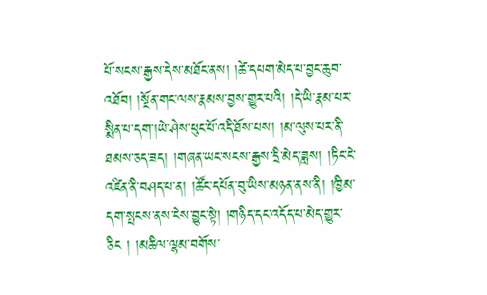པོ་སངས་རྒྱས་དེས་མཐོང་ནས། །ཚེ་དཔག་མེད་པ་བྱང་ཆུབ་འཐོབ། །སྔོན་གང་ལས་རྣམས་བྱས་གྱུར་པའི། །དེ་ཡི་རྣམ་པར་སྨིན་པ་དག་།ཡེ་ཤེས་ཕུང་པོ་འདི་ཐོས་པས། །མ་ལུས་པར་ནི་ཐམས་ཅད་ཟད། །གཞན་ཡང་སངས་རྒྱས་དྲི་མེད་ཟླས། །ཏིང་ངེ་འཛིན་ནི་བཤད་པ་ན། །ཚོང་དཔོན་བུ་ཡིས་མཉན་ནས་ནི། །ཁྱིམ་དག་སྤངས་ནས་ངེས་བྱུང་སྟེ། །གཉིད་དང་འདོད་པ་མེད་གྱུར་ཅིང ། །མཆིལ་ལྷམ་བགོས་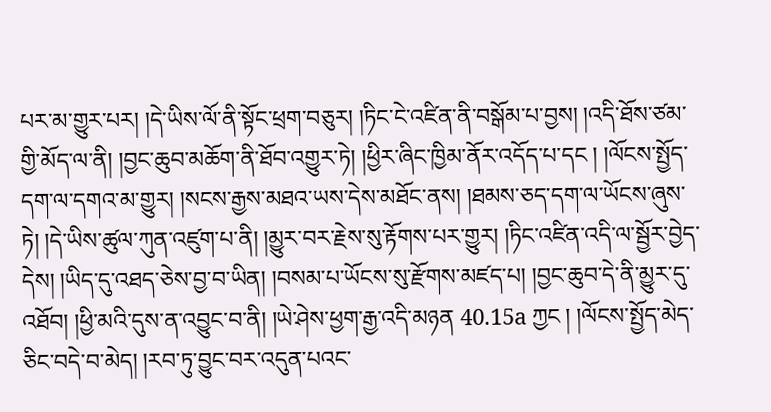པར་མ་གྱུར་པར། །དེ་ཡིས་ལོ་ནི་སྟོང་ཕྲག་བཅུར། །ཏིང་ངེ་འཛིན་ནི་བསྒོམ་པ་བྱས། །འདི་ཐོས་ཙམ་གྱི་མོད་ལ་ནི། །བྱང་ཆུབ་མཆོག་ནི་ཐོབ་འགྱུར་ཏེ། །ཕྱིར་ཞིང་ཁྱིམ་ནོར་འདོད་པ་དང ། །ལོངས་སྤྱོད་དག་ལ་དགའ་མ་གྱུར། །སངས་རྒྱས་མཐའ་ཡས་དེས་མཐོང་ནས། །ཐམས་ཅད་དག་ལ་ཡོངས་ཞུས་ཏེ། །དེ་ཡིས་ཚུལ་ཀུན་འཛུག་པ་ནི། །མྱུར་བར་རྗེས་སུ་རྟོགས་པར་གྱུར། །ཏིང་འཛིན་འདི་ལ་སྦྱོར་བྱེད་དེས། །ཡིད་དུ་འཐད་ཅེས་བྱ་བ་ཡིན། །བསམ་པ་ཡོངས་སུ་རྫོགས་མཛད་པ། །བྱང་ཆུབ་དེ་ནི་མྱུར་དུ་འཐོབ། །ཕྱི་མའི་དུས་ན་འབྱུང་བ་ནི། །ཡེ་ཤེས་ཕྱག་རྒྱ་འདི་མཉན 40.15a ཀྱང ། །ལོངས་སྤྱོད་མེད་ཅིང་བདེ་བ་མེད། །རབ་ཏུ་བྱུང་བར་འདུན་པའང་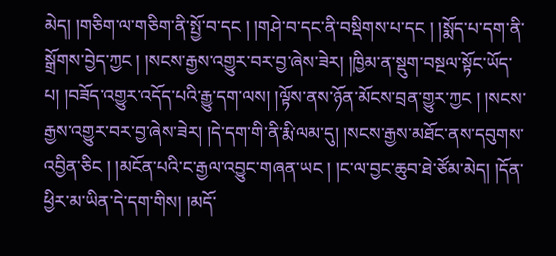མེད། །གཅིག་ལ་གཅིག་ནི་སྤྱོ་བ་དང ། །གཤེ་བ་དང་ནི་བསྡིགས་པ་དང ། །སྨོད་པ་དག་ནི་སྒྲོགས་བྱེད་ཀྱང ། །སངས་རྒྱས་འགྱུར་བར་བྱ་ཞེས་ཟེར། །ཁྱིམ་ན་སྡུག་བསྔལ་སྟོང་ཡོད་པ། །བཟོད་འགྱུར་འདོད་པའི་རྒྱུ་དག་ལས། །ལྟོས་ནས་ཉོན་མོངས་བྲན་གྱུར་ཀྱང ། །སངས་རྒྱས་འགྱུར་བར་བྱ་ཞེས་ཟེར། །དེ་དག་གི་ནི་རྨི་ལམ་དུ། །སངས་རྒྱས་མཐོང་ནས་དབུགས་འབྱིན་ཅིང ། །མངོན་པའི་ང་རྒྱལ་འབྱུང་གཞན་ཡང ། །ང་ལ་བྱང་ཆུབ་ཐེ་ཙོམ་མེད། །དོན་ཕྱིར་མ་ཡིན་དེ་དག་གིས། །མདོ་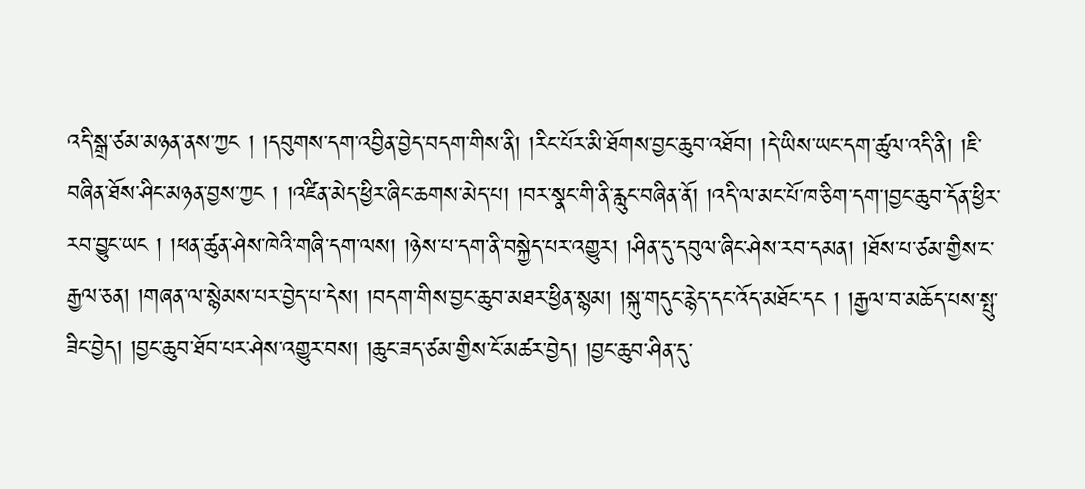འདི་སྒྲ་ཙམ་མཉན་ནས་ཀྱང ། །དབུགས་དག་འབྱིན་བྱེད་བདག་གིས་ནི། །རིང་པོར་མི་ཐོགས་བྱང་ཆུབ་འཐོབ། །དེ་ཡིས་ཡང་དག་ཚུལ་འདི་ནི། །ཇི་བཞིན་ཐོས་ཤིང་མཉན་བྱས་ཀྱང ། །འཛིན་མེད་ཕྱིར་ཞིང་ཆགས་མེད་པ། །བར་སྣང་གི་ནི་རླུང་བཞིན་ནོ། །འདི་ལ་མང་པོ་ཁ་ཅིག་དག་།བྱང་ཆུབ་དོན་ཕྱིར་རབ་བྱུང་ཡང ། །ཕན་ཚུན་ཤེས་ཁེའི་གཞི་དག་ལས། །ཉེས་པ་དག་ནི་བསྐྱེད་པར་འགྱུར། །ཤིན་དུ་དབུལ་ཞིང་ཤེས་རབ་དམན། །ཐོས་པ་ཙམ་གྱིས་ང་རྒྱལ་ཅན། །གཞན་ལ་སྙེམས་པར་བྱེད་པ་དེས། །བདག་གིས་བྱང་ཆུབ་མཐར་ཕྱིན་སྙམ། །སྐུ་གདུང་རྙེད་དང་འོད་མཐོང་དང ། །རྒྱལ་བ་མཆོད་པས་སྤུ་ཟིང་བྱེད། །བྱང་ཆུབ་ཐོབ་པར་ཤེས་འགྱུར་བས། །ཆུང་ཟད་ཙམ་གྱིས་ངོ་མཚར་བྱེད། །བྱང་ཆུབ་ཤིན་དུ་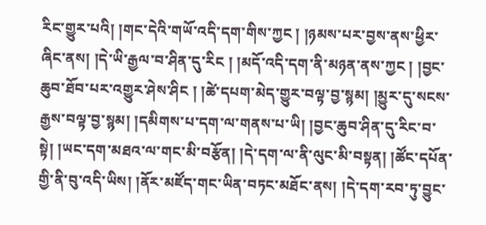རིང་གྱུར་པའི། །གང་དེའི་གཡོ་འདི་དག་གིས་ཀྱང ། །ཉམས་པར་བྱས་ནས་ཕྱིར་ཞིང་ནས། །དེ་ཡི་རྒྱལ་བ་ཤིན་དུ་རིང ། །མདོ་འདི་དག་ནི་མཉན་ནས་ཀྱང ། །བྱང་ཆུབ་ཐོབ་པར་འགྱུར་ཤེས་ཤིང ། །ཚེ་དཔག་མེད་གྱུར་བལྟ་བྱ་སྙམ། །མྱུར་དུ་སངས་རྒྱས་བལྟ་བྱ་སྙམ། །དམིགས་པ་དག་ལ་གནས་པ་ཡི། །བྱང་ཆུབ་ཤིན་དུ་རིང་བ་སྟེ། །ཡང་དག་མཐའ་ལ་གང་མི་བརྩོན། །དེ་དག་ལ་ནི་ལུང་མི་བསྟན། །ཚོང་དཔོན་གྱི་ནི་བུ་འདི་ཡིས། །ནོར་མཛོད་གང་ཡིན་བཏང་མཐོང་ནས། །དེ་དག་རབ་ཏུ་བྱུང་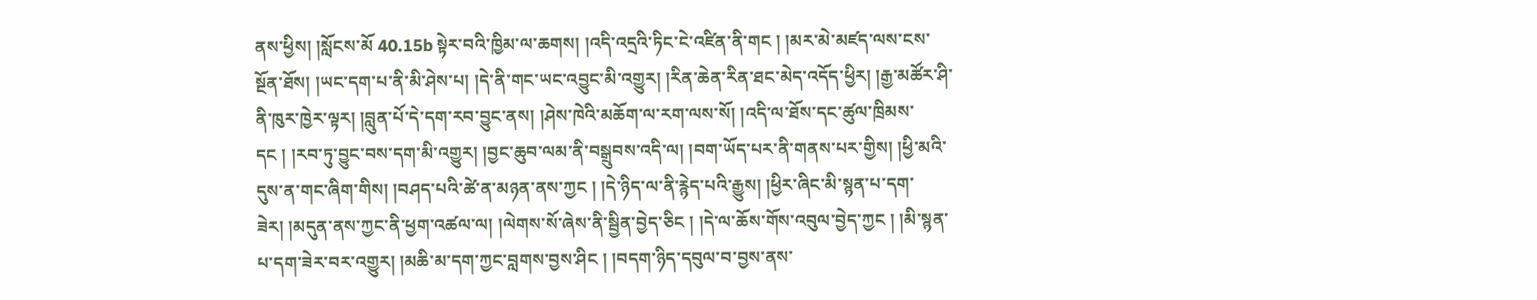ནས་ཕྱིས། །སློངས་མོ 40.15b སྟེར་བའི་ཁྱིམ་ལ་ཆགས། །འདི་འདྲའི་ཏིང་ངེ་འཛིན་ནི་གང ། །མར་མེ་མཛད་ལས་ངས་སྔོན་ཐོས། །ཡང་དག་པ་ནི་མི་ཤེས་པ། །དེ་ནི་གང་ཡང་འབྱུང་མི་འགྱུར། །རིན་ཆེན་རིན་ཐང་མེད་འདོད་ཕྱིར། །རྒྱ་མཚོར་ཤི་ནི་ཁུར་ཁྱེར་ལྟར། །བླུན་པོ་དེ་དག་རབ་བྱུང་ནས། །ཤེས་ཁེའི་མཆོག་ལ་རག་ལས་སོ། །འདི་ལ་ཐོས་དང་ཚུལ་ཁྲིམས་དང ། །རབ་ཏུ་བྱུང་བས་དག་མི་འགྱུར། །བྱང་ཆུབ་ལམ་ནི་བསྒྲུབས་འདི་ལ། །བག་ཡོད་པར་ནི་གནས་པར་གྱིས། །ཕྱི་མའི་དུས་ན་གང་ཞིག་གིས། །བཤད་པའི་ཚེ་ན་མཉན་ནས་ཀྱང ། །དེ་ཉིད་ལ་ནི་རྙེད་པའི་རྒྱུས། །ཕྱིར་ཞིང་མི་སྙན་པ་དག་ཟེར། །མདུན་ནས་ཀྱང་ནི་ཕྱག་འཚལ་ལ། །ལེགས་སོ་ཞེས་ནི་སྦྱིན་བྱེད་ཅིང ། །དེ་ལ་ཆོས་གོས་འབུལ་བྱེད་ཀྱང ། །མི་སྙན་པ་དག་ཟེར་བར་འགྱུར། །མཆི་མ་དག་ཀྱང་བླགས་བྱས་ཤིང ། །བདག་ཉིད་དབུལ་བ་བྱས་ནས་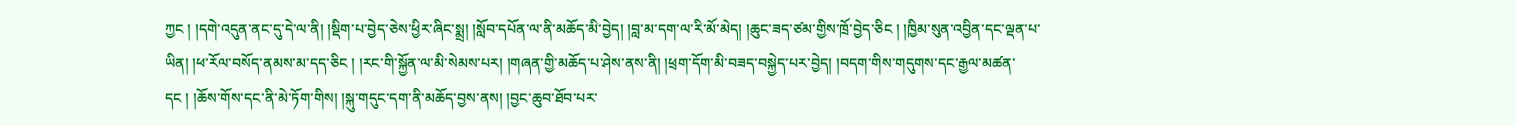ཀྱང ། །དགེ་འདུན་ནང་དུ་དེ་ལ་ནི། །སྡིག་པ་བྱེད་ཅེས་ཕྱིར་ཞིང་སྨྲ། །སློབ་དཔོན་ལ་ནི་མཆོད་མི་བྱེད། །བླ་མ་དག་ལ་རི་མོ་མེད། །ཆུང་ཟད་ཙམ་གྱིས་ཁྲོ་བྱེད་ཅིང ། །ཁྱིམ་སུན་འབྱིན་དང་ལྡན་པ་ཡིན། །ཕ་རོལ་བསོད་ནམས་མ་དད་ཅིང ། །རང་གི་སྐྱོན་ལ་མི་སེམས་པར། །གཞན་གྱི་མཆོད་པ་ཤེས་ནས་ནི། །ཕྲག་དོག་མི་བཟད་བསྐྱེད་པར་བྱེད། །བདག་གིས་གདུགས་དང་རྒྱལ་མཚན་དང ། །ཆོས་གོས་དང་ནི་མེ་ཏོག་གིས། །སྐུ་གདུང་དག་ནི་མཆོད་བྱས་ནས། །བྱང་ཆུབ་ཐོབ་པར་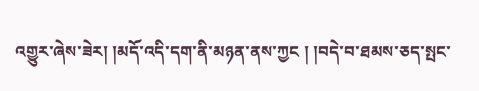འགྱུར་ཞེས་ཟེར། །མདོ་འདི་དག་ནི་མཉན་ནས་ཀྱང ། །བདེ་བ་ཐམས་ཅད་སྤང་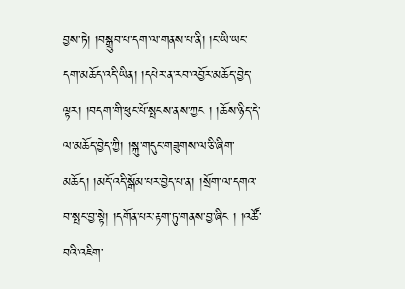བྱས་ཏེ། །བསྒྲུབ་པ་དག་ལ་གནས་པ་ནི། །ང་ཡི་ཡང་དག་མཆོད་འདི་ཡིན། །དཔེར་ན་རབ་འབྱོར་མཆོད་བྱེད་ལྟར། །བདག་གི་ཕུང་པོ་སྤངས་ནས་ཀྱང ། །ཆོས་ཉིད་དེ་ལ་མཆོད་བྱེད་ཀྱི། །སྐུ་གདུང་གཟུགས་ལ་ཅི་ཞིག་མཆོད། །མདོ་འདི་སྒོམ་པར་བྱེད་པ་ན། །སྲོག་ལ་དགའ་བ་སྤང་བྱ་སྟེ། །དགོན་པར་རྟག་ཏུ་གནས་བྱ་ཞིང ། །འཚོ་བའི་འཇིག་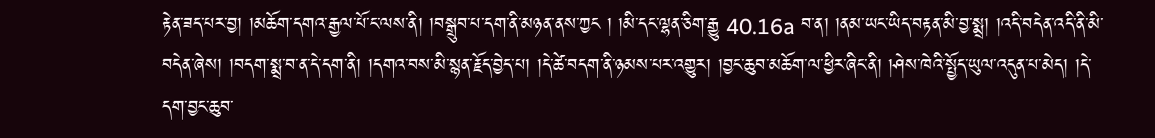རྟེན་ཟད་པར་བྱ། །མཆོག་དགའ་རྒྱལ་པོ་ང་ལས་ནི། །བསྒྲུབ་པ་དག་ནི་མཉན་ནས་ཀྱང ། །མི་དང་ལྷན་ཅིག་རྒྱུ 40.16a བ་ན། །ནམ་ཡང་ཡིད་བརྟན་མི་བྱ་སྨྲ། །འདི་བདེན་འདི་ནི་མི་བདེན་ཞེས། །བདག་སྨྲ་བ་ན་དེ་དག་ནི། །དགའ་བས་མི་སྙན་རྗོད་བྱེད་པ། །དེ་ཚེ་བདག་ནི་ཉམས་པར་འགྱུར། །བྱང་ཆུབ་མཆོག་ལ་ཕྱིར་ཞིང་ནི། །ཤེས་ཁེའི་སྤྱོད་ཡུལ་འདུན་པ་མེད། །དེ་དག་བྱང་ཆུབ་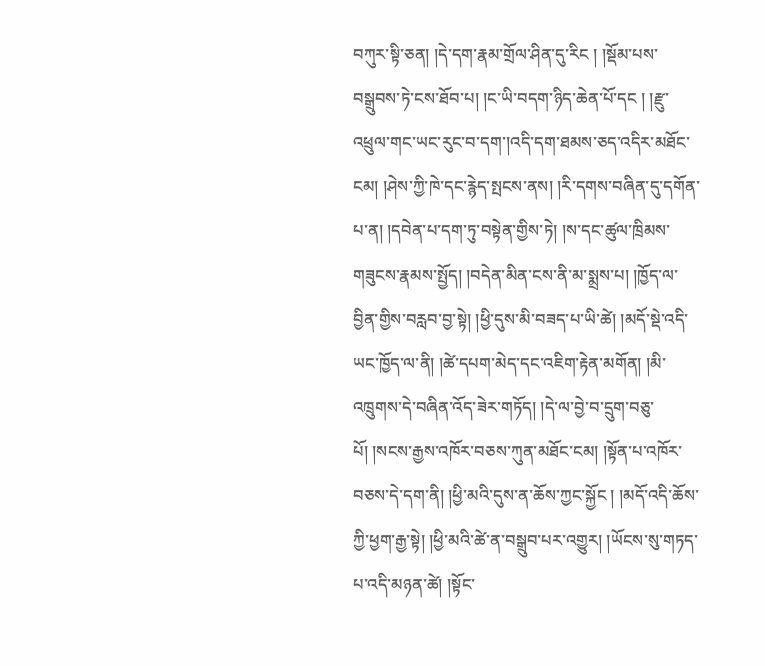བཀུར་སྟི་ཅན། །དེ་དག་རྣམ་གྲོལ་ཤིན་དུ་རིང ། །སྡོམ་པས་བསྒྲུབས་ཏེ་ངས་ཐོབ་པ། །ང་ཡི་བདག་ཉིད་ཆེན་པོ་དང ། །རྫུ་འཕྲུལ་གང་ཡང་རུང་བ་དག་།འདི་དག་ཐམས་ཅད་འདིར་མཐོང་ངམ། །ཤེས་ཀྱི་ཁེ་དང་རྙེད་སྤངས་ནས། །རི་དགས་བཞིན་དུ་དགོན་པ་ན། །དབེན་པ་དག་ཏུ་བསྟེན་གྱིས་ཏེ། །ས་དང་ཚུལ་ཁྲིམས་གཟུངས་རྣམས་སྤྱོད། །བདེན་མིན་ངས་ནི་མ་སྨྲས་པ། །ཁྱོད་ལ་བྱིན་གྱིས་བརླབ་བྱ་སྟེ། །ཕྱི་དུས་མི་བཟད་པ་ཡི་ཚེ། །མདོ་སྡེ་འདི་ཡང་ཁྱོད་ལ་ནི། །ཚེ་དཔག་མེད་དང་འཇིག་རྟེན་མགོན། །མི་འཁྲུགས་དེ་བཞིན་འོད་ཟེར་གཏོད། །དེ་ལ་བྱེ་བ་དྲུག་བཅུ་པོ། །སངས་རྒྱས་འཁོར་བཅས་ཀུན་མཐོང་ངམ། །སྟོན་པ་འཁོར་བཅས་དེ་དག་ནི། །ཕྱི་མའི་དུས་ན་ཆོས་ཀྱང་སྐྱོང ། །མདོ་འདི་ཆོས་ཀྱི་ཕྱག་རྒྱ་སྟེ། །ཕྱི་མའི་ཚེ་ན་བསྒྲུབ་པར་འགྱུར། །ཡོངས་སུ་གཏད་པ་འདི་མཉན་ཚེ། །སྟོང་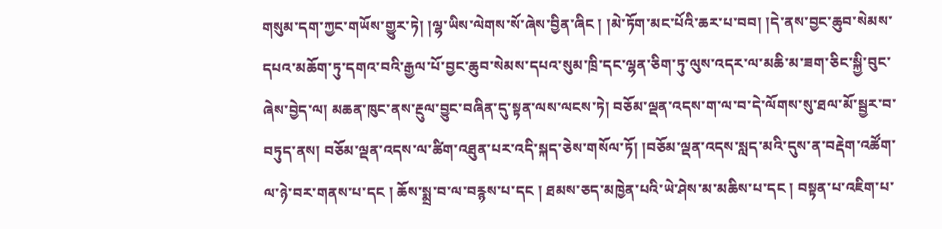གསུམ་དག་ཀྱང་གཡོས་གྱུར་ཏེ། །ལྷ་ཡིས་ལེགས་སོ་ཞེས་བྱིན་ཞིང ། །མེ་ཏོག་མང་པོའི་ཆར་པ་བབ། །དེ་ནས་བྱང་ཆུབ་སེམས་དཔའ་མཆོག་ཏུ་དགའ་བའི་རྒྱལ་པོ་བྱང་ཆུབ་སེམས་དཔའ་སུམ་ཁྲི་དང་ལྷན་ཅིག་ཏུ་ལུས་འདར་ལ་མཆི་མ་ཟག་ཅིང་སྐྱི་བུང་ཞེས་བྱེད་ལ། མཆན་ཁུང་ནས་རྔུལ་བྱུང་བཞིན་དུ་སྟན་ལས་ལངས་ཏེ། བཅོམ་ལྡན་འདས་ག་ལ་བ་དེ་ལོགས་སུ་ཐལ་མོ་སྦྱར་བ་བཏུད་ནས། བཅོམ་ལྡན་འདས་ལ་ཚིག་འཐུན་པར་འདི་སྐད་ཅེས་གསོལ་ཏོ། །བཅོམ་ལྡན་འདས་སླད་མའི་དུས་ན་བརྡེག་འཚོག་ལ་ཉེ་བར་གནས་པ་དང ། ཆོས་སྨྲ་བ་ལ་བརྙས་པ་དང ། ཐམས་ཅད་མཁྱེན་པའི་ཡེ་ཤེས་མ་མཆིས་པ་དང ། བསྟན་པ་འཇིག་པ་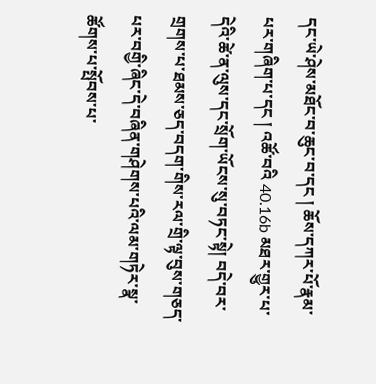དང་ཡེ་ཤེས་མཐོང་བ་ཆུང་བ་དང ། ཆོས་དཀར་པོ་རྣམ་པར་གཞིག་པ་དང ། འཚོ་བའི 40.16b མཐར་གྱུར་པ་དེའི་ཚེ་ན་ལུས་དང་སྲོག་ཡོངས་སུ་བཏང་སྟེ། བདེ་བར་གྲགས་པ་ཐམས་ཅད་བདག་གིས་རལ་གྲི་ལྟ་བུས་གཅད་པར་བགྱི་ཞིང་དེ་བཞིན་གཤེགས་པའི་ལམ་གཏེར་སྣ་ཚོགས་པ་སྤོབས་པ་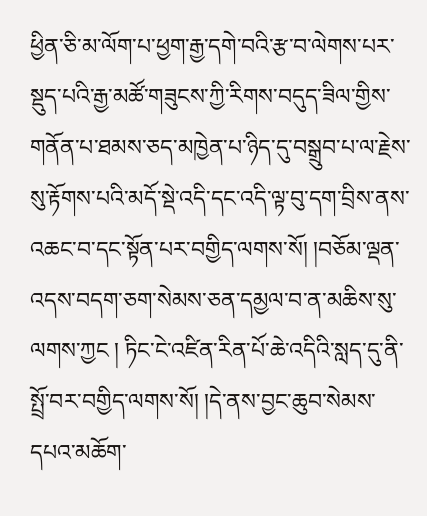ཕྱིན་ཅི་མ་ལོག་པ་ཕྱག་རྒྱ་དགེ་བའི་རྩ་བ་ལེགས་པར་སྡུད་པའི་རྒྱ་མཚོ་གཟུངས་ཀྱི་རིགས་བདུད་ཟིལ་གྱིས་གནོན་པ་ཐམས་ཅད་མཁྱེན་པ་ཉིད་དུ་བསྒྲུབ་པ་ལ་རྗེས་སུ་རྟོགས་པའི་མདོ་སྡེ་འདི་དང་འདི་ལྟ་བུ་དག་བྲིས་ནས་འཆང་བ་དང་སྟོན་པར་བགྱིད་ལགས་སོ། །བཅོམ་ལྡན་འདས་བདག་ཅག་སེམས་ཅན་དམྱལ་བ་ན་མཆིས་སུ་ལགས་ཀྱང ། ཏིང་ངེ་འཛིན་རིན་པོ་ཆེ་འདིའི་སླད་དུ་ནི་སྤྲོ་བར་བགྱིད་ལགས་སོ། །དེ་ནས་བྱང་ཆུབ་སེམས་དཔའ་མཆོག་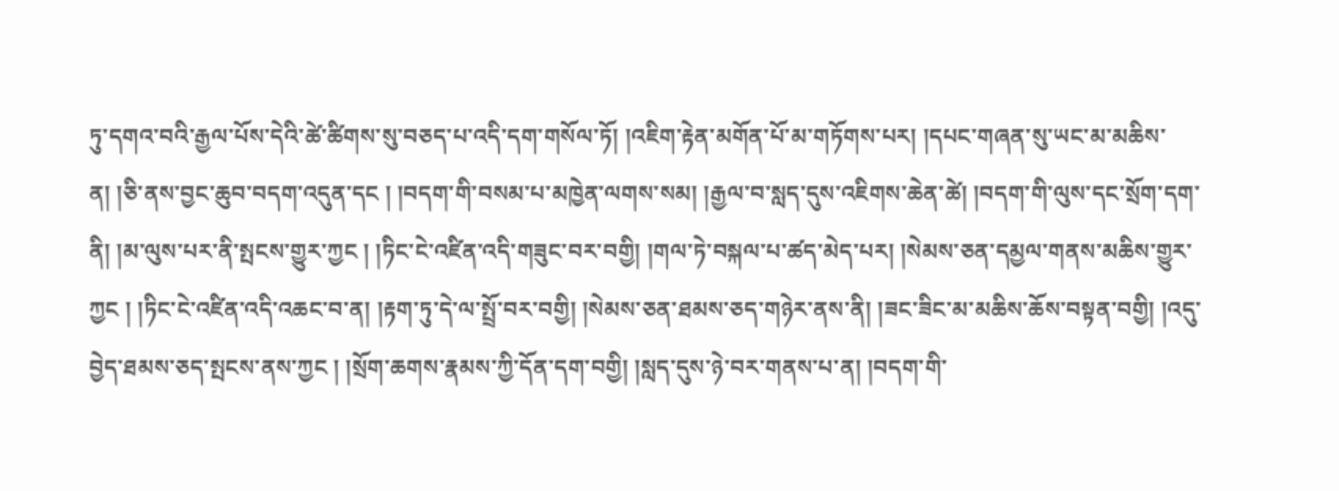ཏུ་དགའ་བའི་རྒྱལ་པོས་དེའི་ཚེ་ཚིགས་སུ་བཅད་པ་འདི་དག་གསོལ་ཏོ། །འཇིག་རྟེན་མགོན་པོ་མ་གཏོགས་པར། །དཔང་གཞན་སུ་ཡང་མ་མཆིས་ན། །ཅི་ནས་བྱང་ཆུབ་བདག་འདུན་དང ། །བདག་གི་བསམ་པ་མཁྱེན་ལགས་སམ། །རྒྱལ་བ་སླད་དུས་འཇིགས་ཆེན་ཚེ། །བདག་གི་ལུས་དང་སྲོག་དག་ནི། །མ་ལུས་པར་ནི་སྤངས་གྱུར་ཀྱང ། །ཏིང་ངེ་འཛིན་འདི་གཟུང་བར་བགྱི། །གལ་ཏེ་བསྐལ་པ་ཚད་མེད་པར། །སེམས་ཅན་དམྱལ་གནས་མཆིས་གྱུར་ཀྱང ། །ཏིང་ངེ་འཛིན་འདི་འཆང་བ་ན། །རྟག་ཏུ་དེ་ལ་སྤྲོ་བར་བགྱི། །སེམས་ཅན་ཐམས་ཅད་གཉེར་ནས་ནི། །ཟང་ཟིང་མ་མཆིས་ཆོས་བསྟན་བགྱི། །འདུ་བྱེད་ཐམས་ཅད་སྤངས་ནས་ཀྱང ། །སྲོག་ཆགས་རྣམས་ཀྱི་དོན་དག་བགྱི། །སླད་དུས་ཉེ་བར་གནས་པ་ན། །བདག་གི་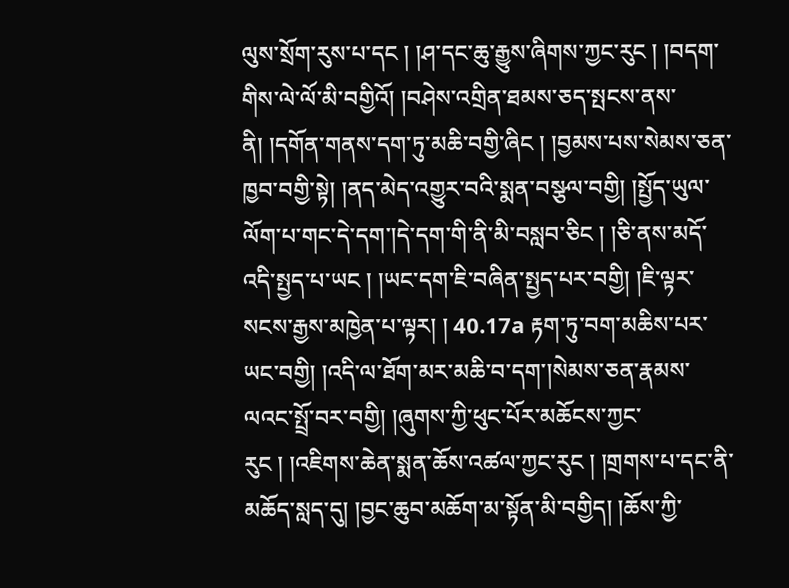ལུས་སྲོག་རུས་པ་དང ། །ཤ་དང་ཆུ་རྒྱུས་ཞིགས་ཀྱང་རུང ། །བདག་གིས་ལེ་ལོ་མི་བགྱིའོ། །བཤེས་འགྲིན་ཐམས་ཅད་སྤངས་ནས་ནི། །དགོན་གནས་དག་ཏུ་མཆི་བགྱི་ཞིང ། །བྱམས་པས་སེམས་ཅན་ཁྱབ་བགྱི་སྟེ། །ནད་མེད་འགྱུར་བའི་སྨན་བསྩལ་བགྱི། །སྤྱོད་ཡུལ་ལོག་པ་གང་དེ་དག་།དེ་དག་གི་ནི་མི་བསླབ་ཅིང ། །ཅི་ནས་མདོ་འདི་སྤྱད་པ་ཡང ། །ཡང་དག་ཇི་བཞིན་སྤྱད་པར་བགྱི། །ཇི་ལྟར་སངས་རྒྱས་མཁྱེན་པ་ལྟར། ། 40.17a རྟག་ཏུ་བག་མཆིས་པར་ཡང་བགྱི། །འདི་ལ་ཐོག་མར་མཆི་བ་དག་།སེམས་ཅན་རྣམས་ལའང་སྤྲོ་བར་བགྱི། །ཞུགས་ཀྱི་ཕུང་པོར་མཆོངས་ཀྱང་རུང ། །འཇིགས་ཆེན་སྨན་ཆོས་འཚལ་ཀྱང་རུང ། །གྲགས་པ་དང་ནི་མཆོད་སླད་དུ། །བྱང་ཆུབ་མཆོག་མ་སྟོན་མི་བགྱིད། །ཆོས་ཀྱི་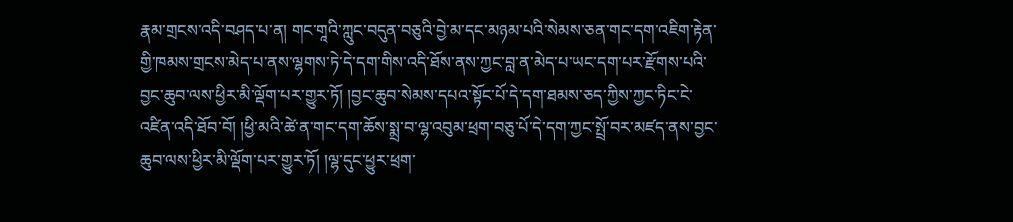རྣམ་གྲངས་འདི་བཤད་པ་ན། གང་གཱའི་ཀླུང་བདུན་བཅུའི་བྱེ་མ་དང་མཉམ་པའི་སེམས་ཅན་གང་དག་འཇིག་རྟེན་གྱི་ཁམས་གྲངས་མེད་པ་ནས་ལྷགས་ཏེ་དེ་དག་གིས་འདི་ཐོས་ནས་ཀྱང་བླ་ན་མེད་པ་ཡང་དག་པར་རྫོགས་པའི་བྱང་ཆུབ་ལས་ཕྱིར་མི་ལྡོག་པར་གྱུར་ཏོ། །བྱང་ཆུབ་སེམས་དཔའ་སྟོང་པོ་དེ་དག་ཐམས་ཅད་ཀྱིས་ཀྱང་ཏིང་ངེ་འཛིན་འདི་ཐོབ་བོ། །ཕྱི་མའི་ཚེ་ན་གང་དག་ཆོས་སྨྲ་བ་ལྷ་འབུམ་ཕྲག་བཅུ་པོ་དེ་དག་ཀྱང་སྤྲོ་བར་མཛད་ནས་བྱང་ཆུབ་ལས་ཕྱིར་མི་ལྡོག་པར་གྱུར་ཏོ། །ལྷ་དུང་ཕྱུར་ཕྲག་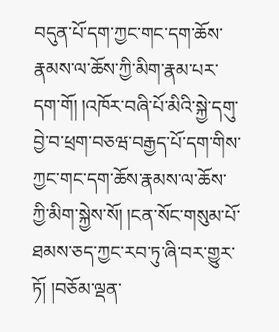བདུན་པོ་དག་ཀྱང་གང་དག་ཆོས་རྣམས་ལ་ཆོས་ཀྱི་མིག་རྣམ་པར་དག་གོ། །འཁོར་བཞི་པོ་མིའི་སྐྱེ་དགུ་བྱེ་བ་ཕྲག་བཅཝ་བརྒྱད་པོ་དག་གིས་ཀྱང་གང་དག་ཆོས་རྣམས་ལ་ཆོས་ཀྱི་མིག་སྐྱེས་སོ། །ངན་སོང་གསུམ་པོ་ཐམས་ཅད་ཀྱང་རབ་ཏུ་ཞི་བར་གྱུར་ཏོ། །བཅོམ་ལྡན་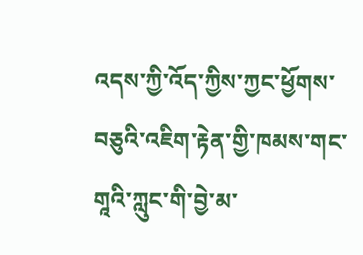འདས་ཀྱི་འོད་ཀྱིས་ཀྱང་ཕྱོགས་བཅུའི་འཇིག་རྟེན་གྱི་ཁམས་གང་གཱའི་ཀླུང་གི་བྱེ་མ་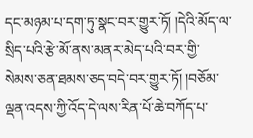དང་མཉམ་པ་དག་ཏུ་སྣང་བར་གྱུར་ཏོ། །དེའི་མོད་ལ་སྲིད་པའི་རྩེ་མོ་ནས་མནར་མེད་པའི་བར་གྱི་སེམས་ཅན་ཐམས་ཅད་བདེ་བར་གྱུར་ཏོ། །བཅོམ་ལྡན་འདས་ཀྱི་འོད་དེ་ལས་རིན་པོ་ཆེ་བཀོད་པ་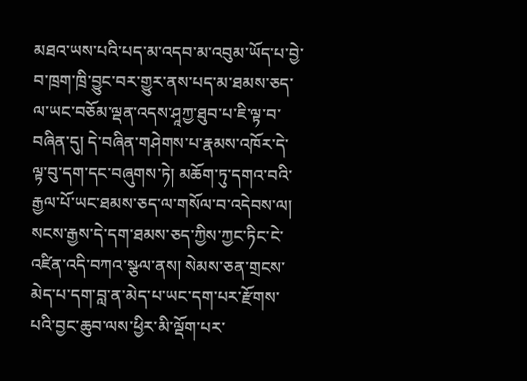མཐའ་ཡས་པའི་པད་མ་འདབ་མ་འབུམ་ཡོད་པ་བྱེ་བ་ཁྲག་ཁྲི་བྱུང་བར་གྱུར་ནས་པད་མ་ཐམས་ཅད་ལ་ཡང་བཅོམ་ལྡན་འདས་ཤཱཀྱ་ཐུབ་པ་ཇི་ལྟ་བ་བཞིན་དུ། དེ་བཞིན་གཤེགས་པ་རྣམས་འཁོར་དེ་ལྟ་བུ་དག་དང་བཞུགས་ཏེ། མཆོག་ཏུ་དགའ་བའི་རྒྱལ་པོ་ཡང་ཐམས་ཅད་ལ་གསོལ་བ་འདེབས་ལ། སངས་རྒྱས་དེ་དག་ཐམས་ཅད་ཀྱིས་ཀྱང་ཏིང་ངེ་འཛིན་འདི་བཀའ་སྩལ་ནས། སེམས་ཅན་གྲངས་མེད་པ་དག་བླ་ན་མེད་པ་ཡང་དག་པར་རྫོགས་པའི་བྱང་ཆུབ་ལས་ཕྱིར་མི་ལྡོག་པར་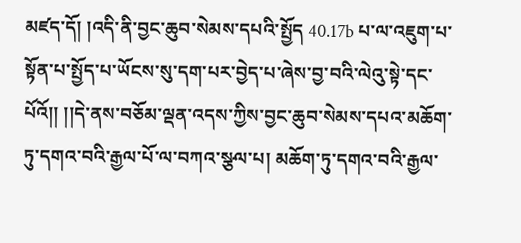མཛད་དོ། །འདི་ནི་བྱང་ཆུབ་སེམས་དཔའི་སྤྱོད 40.17b པ་ལ་འཇུག་པ་སྟོན་པ་སྤྱོད་པ་ཡོངས་སུ་དག་པར་བྱེད་པ་ཞེས་བྱ་བའི་ལེའུ་སྟེ་དང་པོའོ།། །།དེ་ནས་བཅོམ་ལྡན་འདས་ཀྱིས་བྱང་ཆུབ་སེམས་དཔའ་མཆོག་ཏུ་དགའ་བའི་རྒྱལ་པོ་ལ་བཀའ་སྩལ་པ། མཆོག་ཏུ་དགའ་བའི་རྒྱལ་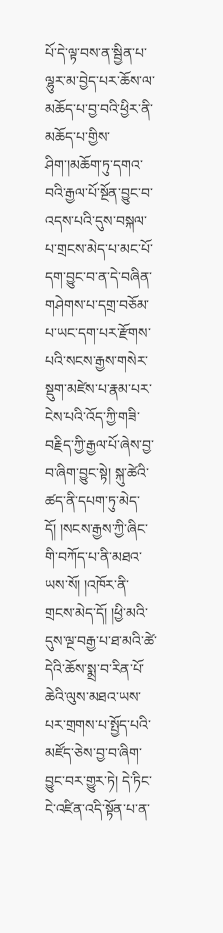པོ་དེ་ལྟ་བས་ན་སྦྱིན་པ་ལྷུར་མ་བྱེད་པར་ཆོས་ལ་མཆོད་པ་བྱ་བའི་ཕྱིར་ནི་མཆོད་པ་གྱིས་ཤིག་།མཆོག་ཏུ་དགའ་བའི་རྒྱལ་པོ་སྔོན་བྱུང་བ་འདས་པའི་དུས་བསྐལ་པ་གྲངས་མེད་པ་མང་པོ་དག་བྱུང་བ་ན་དེ་བཞིན་གཤེགས་པ་དགྲ་བཅོམ་པ་ཡང་དག་པར་རྫོགས་པའི་སངས་རྒྱས་གསེར་སྡུག་མཛེས་པ་རྣམ་པར་ངེས་པའི་འོད་ཀྱི་གཟི་བརྗིད་ཀྱི་རྒྱལ་པོ་ཞེས་བྱ་བ་ཞིག་བྱུང་སྟེ། སྐུ་ཚེའི་ཚད་ནི་དཔག་ཏུ་མེད་དོ། །སངས་རྒྱས་ཀྱི་ཞིང་གི་བཀོད་པ་ནི་མཐའ་ཡས་སོ། །འཁོར་ནི་གྲངས་མེད་དོ། །ཕྱི་མའི་དུས་ལྔ་བརྒྱ་པ་ཐ་མའི་ཚེ་དེའི་ཆོས་སྨྲ་བ་རིན་པོ་ཆེའི་ལུས་མཐའ་ཡས་པར་གྲགས་པ་སྤྱོད་པའི་མཛོད་ཅེས་བྱ་བ་ཞིག་བྱུང་བར་གྱུར་ཏེ། དེ་ཏིང་ངེ་འཛིན་འདི་སྟོན་པ་ན་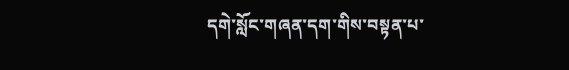དགེ་སློང་གཞན་དག་གིས་བསྟན་པ་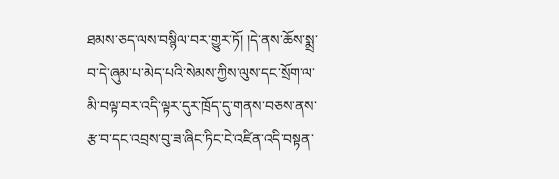ཐམས་ཅད་ལས་བསྙིལ་བར་གྱུར་ཏོ། །དེ་ནས་ཆོས་སྨྲ་བ་དེ་ཞུམ་པ་མེད་པའི་སེམས་ཀྱིས་ལུས་དང་སྲོག་ལ་མི་བལྟ་བར་འདི་ལྟར་དུར་ཁྲོད་དུ་གནས་བཅས་ནས་རྩ་བ་དང་འབྲས་བུ་ཟ་ཞིང་ཏིང་ངེ་འཛིན་འདི་བསྟན་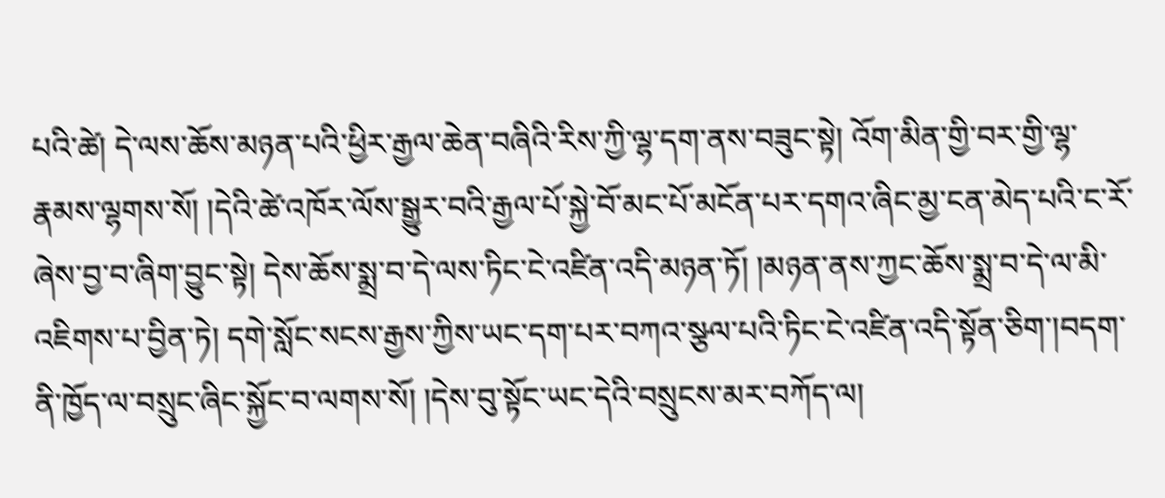པའི་ཚེ། དེ་ལས་ཆོས་མཉན་པའི་ཕྱིར་རྒྱལ་ཆེན་བཞིའི་རིས་ཀྱི་ལྷ་དག་ནས་བཟུང་སྟེ། འོག་མིན་གྱི་བར་གྱི་ལྷ་རྣམས་ལྷགས་སོ། །དེའི་ཚེ་འཁོར་ལོས་སྒྱུར་བའི་རྒྱལ་པོ་སྐྱེ་བོ་མང་པོ་མངོན་པར་དགའ་ཞིང་མྱ་ངན་མེད་པའི་ང་རོ་ཞེས་བྱ་བ་ཞིག་བྱུང་སྟེ། དེས་ཆོས་སྨྲ་བ་དེ་ལས་ཏིང་ངེ་འཛིན་འདི་མཉན་ཏོ། །མཉན་ནས་ཀྱང་ཆོས་སྨྲ་བ་དེ་ལ་མི་འཇིགས་པ་བྱིན་ཏེ། དགེ་སློང་སངས་རྒྱས་ཀྱིས་ཡང་དག་པར་བཀའ་སྩལ་པའི་ཏིང་ངེ་འཛིན་འདི་སྟོན་ཅིག་།བདག་ནི་ཁྱོད་ལ་བསྲུང་ཞིང་སྐྱོང་བ་ལགས་སོ། །དེས་བུ་སྟོང་ཡང་དེའི་བསྲུངས་མར་བཀོད་ལ།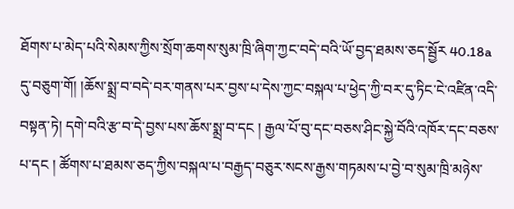ཐོགས་པ་མེད་པའི་སེམས་ཀྱིས་སྲོག་ཆགས་སུམ་ཁྲི་ཞིག་ཀྱང་བདེ་བའི་ཡོ་བྱད་ཐམས་ཅད་སྦྱོར 40.18a དུ་བཅུག་གོ། །ཆོས་སྨྲ་བ་བདེ་བར་གནས་པར་བྱས་པ་དེས་ཀྱང་བསྐལ་པ་ཕྱེད་ཀྱི་བར་དུ་ཏིང་ངེ་འཛིན་འདི་བསྟན་ཏེ། དགེ་བའི་རྩ་བ་དེ་བྱས་པས་ཆོས་སྨྲ་བ་དང ། རྒྱལ་པོ་བུ་དང་བཅས་ཤིང་སྐྱེ་བོའི་འཁོར་དང་བཅས་པ་དང ། ཚོགས་པ་ཐམས་ཅད་ཀྱིས་བསྐལ་པ་བརྒྱད་བཅུར་སངས་རྒྱས་གཏམས་པ་བྱེ་བ་སུམ་ཁྲི་མཉེས་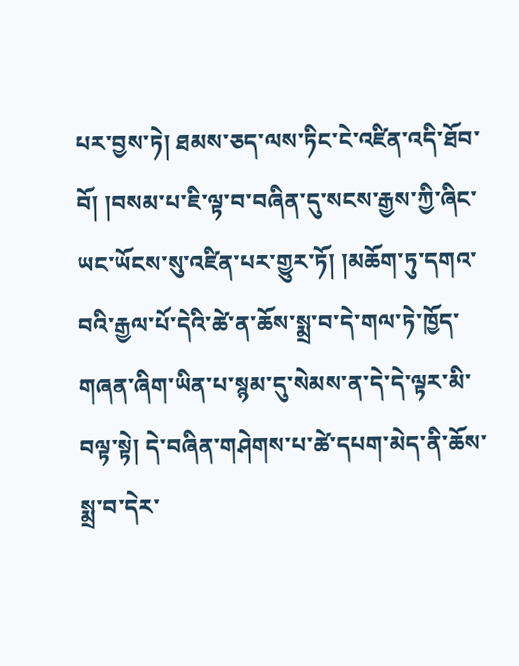པར་བྱས་ཏེ། ཐམས་ཅད་ལས་ཏིང་ངེ་འཛིན་འདི་ཐོབ་བོ། །བསམ་པ་ཇི་ལྟ་བ་བཞིན་དུ་སངས་རྒྱས་ཀྱི་ཞིང་ཡང་ཡོངས་སུ་འཛིན་པར་གྱུར་ཏོ། །མཆོག་ཏུ་དགའ་བའི་རྒྱལ་པོ་དེའི་ཚེ་ན་ཆོས་སྨྲ་བ་དེ་གལ་ཏེ་ཁྱོད་གཞན་ཞིག་ཡིན་པ་སྙམ་དུ་སེམས་ན་དེ་དེ་ལྟར་མི་བལྟ་སྟེ། དེ་བཞིན་གཤེགས་པ་ཚེ་དཔག་མེད་ནི་ཆོས་སྨྲ་བ་དེར་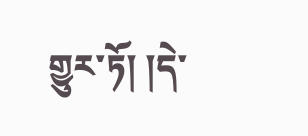གྱུར་ཏོ། །དེ་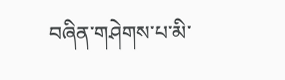བཞིན་གཤེགས་པ་མི་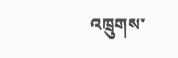འཁྲུགས་